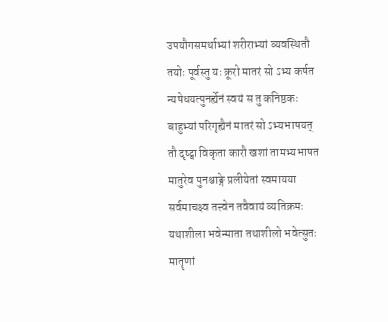उपयौगसमर्थाभ्यां शरीराभ्यां व्यवस्थितौ
तयोः पूर्वस्तु यः क्रूरो मातरं सो ऽभ्य कर्षत
न्यषेधयत्पुनर्ह्येनं स्वयं स तु कनिष्ठकः
बाहुभ्यां परिगृह्यैनं मातरं सो ऽभ्यभाषयत्
तौ दृष्ट्वा विकृता कारौ खशां तामभ्यभाषत
मातुरेव पुनश्चाङ्गे प्रलीयेतां स्वमायया
सर्वमाचक्ष्व तत्त्वेन तवैवायं व्यतिक्रमः
यथाशीला भवेन्माता तथाशीलो भवेत्सुतः
मातॄणां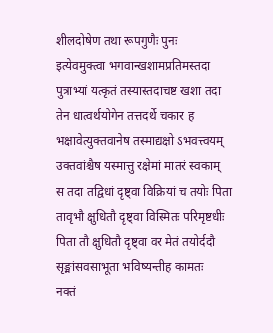शीलदोषेण तथा रूपगुणैः पुनः
इत्येवमुक्त्वा भगवान्खशामप्रतिमस्तदा
पुत्राभ्यां यत्कृतं तस्यास्तदाचष्ट खशा तदा
तेन धात्वर्थयोगेन तत्तदर्थे चकार ह
भक्षावेत्युक्तवानेष तस्माद्यक्षो ऽभवत्त्वयम्
उक्तवांश्चैष यस्मात्तु रक्षेमां मातरं स्वकाम्
स तदा तद्विधां दृष्ट्वा विक्रियां च तयोः पिता
तावृभौ क्षुधितौ दृष्ट्वा विस्मितः परिमृष्टधीः
पिता तौ क्षुधितौ दृष्ट्वा वर मेतं तयोर्ददौ
सृङ्मांसवसाभूता भविष्यन्तीह कामतः
नक्तं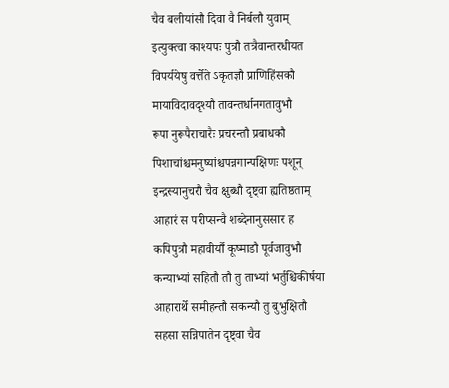चैव बलीयांसौ दिवा वै निर्बलौ युवाम्
इत्युक्त्वा काश्यपः पुत्रौ तत्रैवान्तरधीयत
विपर्ययेषु वर्त्तेते ऽकृतज्ञौ प्राणिहिंसकौ
मायाविदावदृश्यौ तावन्तर्धानगतावुभौ
रूपा नुरूपैराचारैः प्रचरन्तौ प्रबाधकौ
पिशाचांश्चमनुष्यांश्चपन्नगान्पक्षिणः पशून्
इन्द्रस्यानुचरौ चैव क्षुब्धौ दृष्ट्वा ह्यतिष्ठताम्
आहारं स परीप्सन्वै शब्देनानुससार ह
कपिपुत्रौ महावीर्यौं कूष्माडौ पूर्वजावुभौ
कन्याभ्यां सहितौ तौ तु ताभ्यां भर्तुश्चिकीर्षया
आहारार्थे समीहन्तौ सकन्यौ तु बुभुक्षितौ
सहसा सन्निपातेन दृष्ट्वा चैव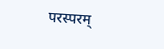परस्परम्